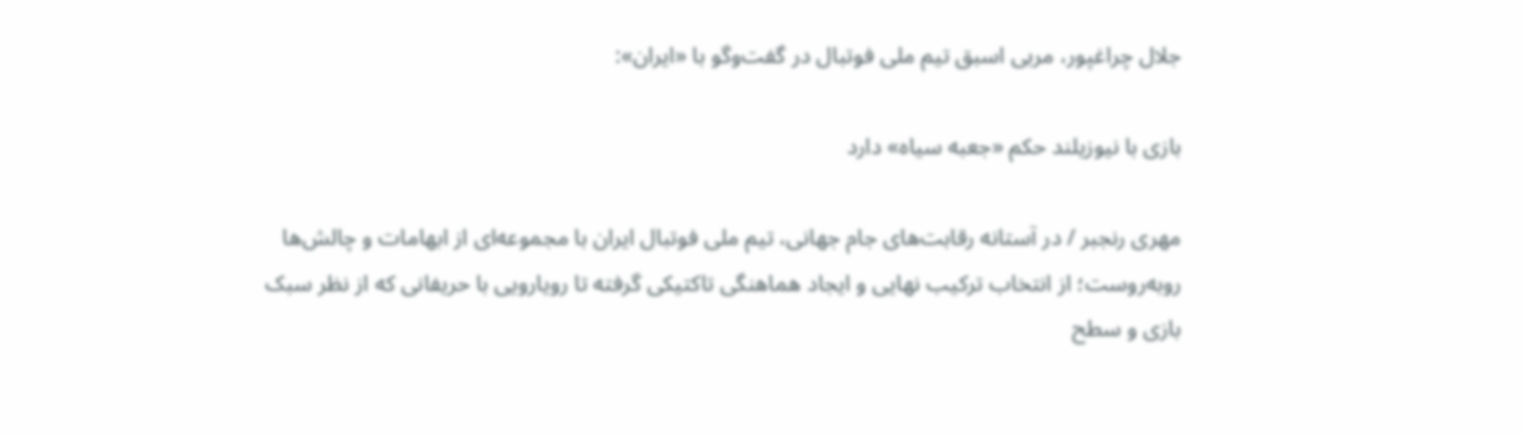جلال چراغپور، مربی اسبق تیم ملی فوتبال در گفت‌و‌گو با «ایران»:

بازی با نیوزیلند حکم «جعبه سیاه» دارد

مهری رنجبر / در آستانه رقابت‌های جام جهانی، تیم ملی فوتبال ایران با مجموعه‌ای از ابهامات و چالش‌ها روبه‌روست؛ از انتخاب ترکیب نهایی و ایجاد هماهنگی تاکتیکی گرفته تا رویارویی با حریفانی که از نظر سبک بازی و سطح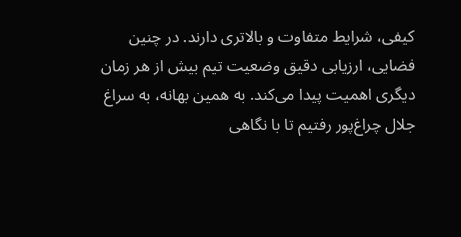کیفی، شرایط متفاوت و بالاتری دارند. در چنین فضایی، ارزیابی دقیق وضعیت تیم بیش از هر زمان دیگری اهمیت پیدا می‌کند. به همین بهانه، به سراغ جلال چراغ‌پور رفتیم تا با نگاهی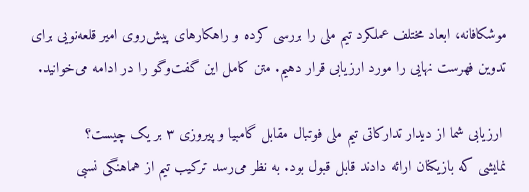موشکافانه، ابعاد مختلف عملکرد تیم ملی را بررسی کرده و راهکارهای پیش‌روی امیر قلعه‌نویی برای تدوین فهرست نهایی را مورد ارزیابی قرار دهیم. متن کامل این گفت‌وگو را در ادامه می‌خوانید.

 ارزیابی شما از دیدار تدارکاتی تیم ملی فوتبال مقابل گامبیا و پیروزی ۳ بر یک چیست؟
نمایشی که بازیکنان ارائه دادند قابل قبول بود. به نظر می‌رسد ترکیب تیم از هماهنگی نسبی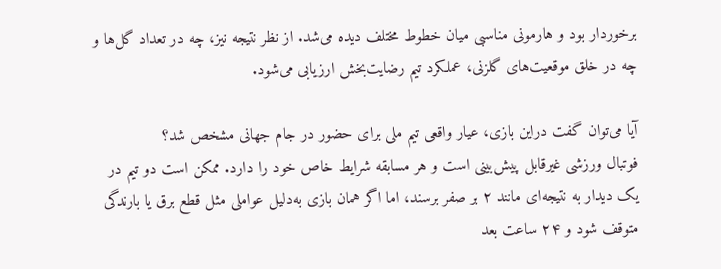برخوردار بود و هارمونی مناسبی میان خطوط مختلف دیده می‌شد. از نظر نتیجه نیز، چه در تعداد گل‌ها و چه در خلق موقعیت‌های گلزنی، عملکرد تیم رضایت‌بخش ارزیابی می‌شود.

آیا می‌توان گفت دراین بازی، عیار واقعی تیم ملی برای حضور در جام جهانی مشخص شد؟
فوتبال ورزشی غیرقابل پیش‌بینی است و هر مسابقه شرایط خاص خود را دارد. ممکن است دو تیم در یک دیدار به نتیجه‌ای مانند ۲ بر صفر برسند، اما اگر همان بازی به‌دلیل عواملی مثل قطع برق یا بارندگی متوقف شود و ۲۴ ساعت بعد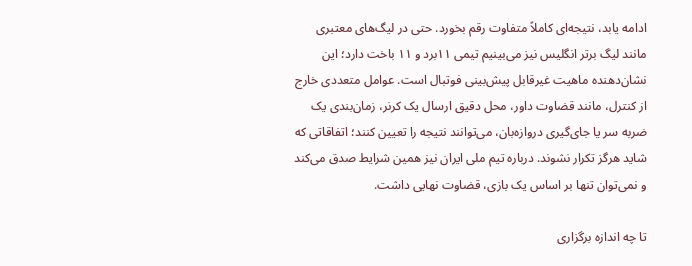ادامه یابد، نتیجه‌ای کاملاً متفاوت رقم بخورد. حتی در لیگ‌های معتبری مانند لیگ برتر انگلیس نیز می‌بینیم تیمی ۱۱برد و ۱۱ باخت دارد؛ این نشان‌دهنده ماهیت غیرقابل پیش‌بینی فوتبال است. عوامل متعددی خارج از کنترل، مانند قضاوت داور، محل دقیق ارسال یک کرنر، زمان‌بندی یک ضربه سر یا جای‌گیری دروازه‌بان، می‌توانند نتیجه را تعیین کنند؛ اتفاقاتی که شاید هرگز تکرار نشوند. درباره تیم ملی ایران نیز همین شرایط صدق می‌کند و نمی‌توان تنها بر اساس یک بازی، قضاوت نهایی داشت.

تا چه اندازه برگزاری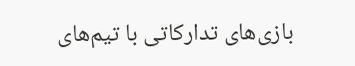بازی‌های تدارکاتی با تیم‌های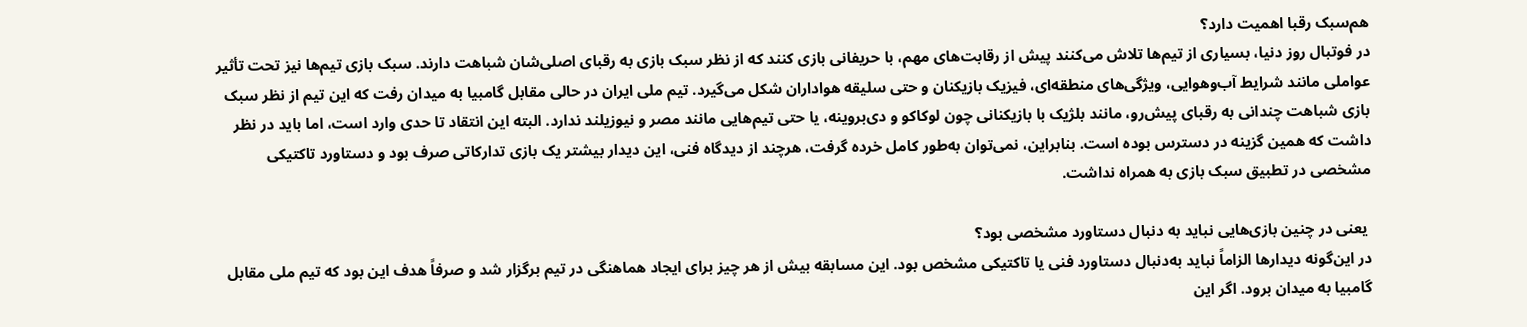هم‌سبک رقبا اهمیت دارد؟
در فوتبال روز دنیا، بسیاری از تیم‌ها تلاش می‌کنند پیش از رقابت‌های مهم، با حریفانی بازی کنند که از نظر سبک بازی به رقبای اصلی‌شان شباهت دارند. سبک بازی تیم‌ها نیز تحت تأثیر عواملی مانند شرایط آب‌وهوایی، ویژگی‌های منطقه‌ای، فیزیک بازیکنان و حتی سلیقه هواداران شکل می‌گیرد. تیم ملی ایران در حالی مقابل گامبیا به میدان رفت که این تیم از نظر سبک بازی شباهت چندانی به رقبای پیش‌رو، مانند بلژیک با بازیکنانی چون لوکاکو و دی‌بروینه، یا حتی تیم‌هایی مانند مصر و نیوزیلند ندارد. البته این انتقاد تا حدی وارد است، اما باید در نظر داشت که همین گزینه در دسترس بوده است. بنابراین، نمی‌توان به‌طور کامل خرده گرفت، هرچند از دیدگاه فنی، این دیدار بیشتر یک بازی تدارکاتی صرف بود و دستاورد تاکتیکی مشخصی در تطبیق سبک بازی به همراه نداشت.

 یعنی در چنین بازی‌هایی نباید به دنبال دستاورد مشخصی بود؟
در این‌گونه دیدارها الزاماً نباید به‌دنبال دستاورد فنی یا تاکتیکی مشخص بود. این مسابقه بیش از هر چیز برای ایجاد هماهنگی در تیم برگزار شد و صرفاً هدف این بود که تیم ملی مقابل گامبیا به میدان برود. اگر این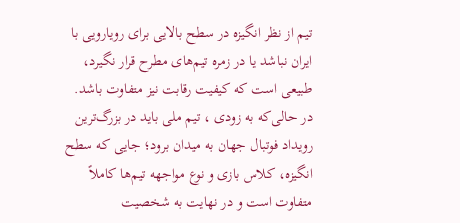تیم از نظر انگیزه در سطح بالایی برای رویارویی با ایران نباشد یا در زمره تیم‌های مطرح قرار نگیرد، طبیعی است که کیفیت رقابت نیز متفاوت باشد. در حالی‌که به زودی ، تیم ملی باید در بزرگ‌ترین رویداد فوتبال جهان به میدان برود؛ جایی که سطح انگیزه، کلاس بازی و نوع مواجهه تیم‌ها کاملاً متفاوت است و در نهایت به شخصیت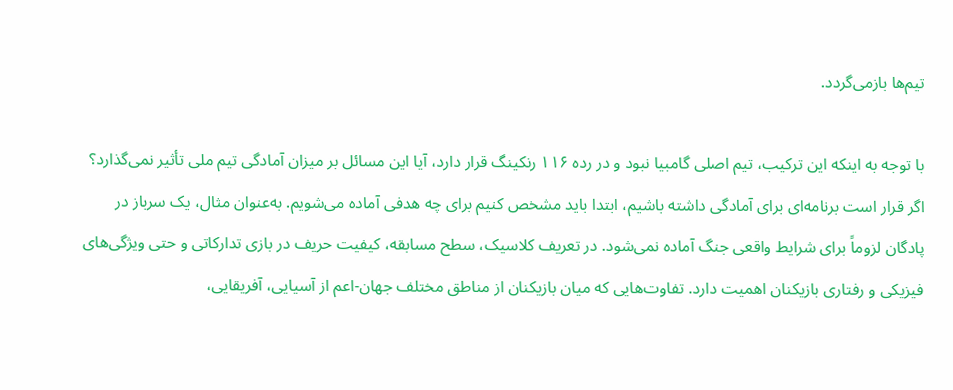تیم‌ها بازمی‌گردد.

با توجه به اینکه این ترکیب، تیم اصلی گامبیا نبود و در رده ۱۱۶ رنکینگ قرار دارد، آیا این مسائل بر میزان آمادگی تیم ملی تأثیر نمی‌گذارد؟
اگر قرار است برنامه‌ای برای آمادگی داشته باشیم، ابتدا باید مشخص کنیم برای چه هدفی آماده می‌شویم. به‌عنوان مثال، یک سرباز در پادگان لزوماً برای شرایط واقعی جنگ آماده نمی‌شود. در تعریف کلاسیک، سطح مسابقه، کیفیت حریف در بازی تدارکاتی و حتی ویژگی‌های فیزیکی و رفتاری بازیکنان اهمیت دارد. تفاوت‌هایی که میان بازیکنان از مناطق مختلف جهان-اعم از آسیایی، آفریقایی،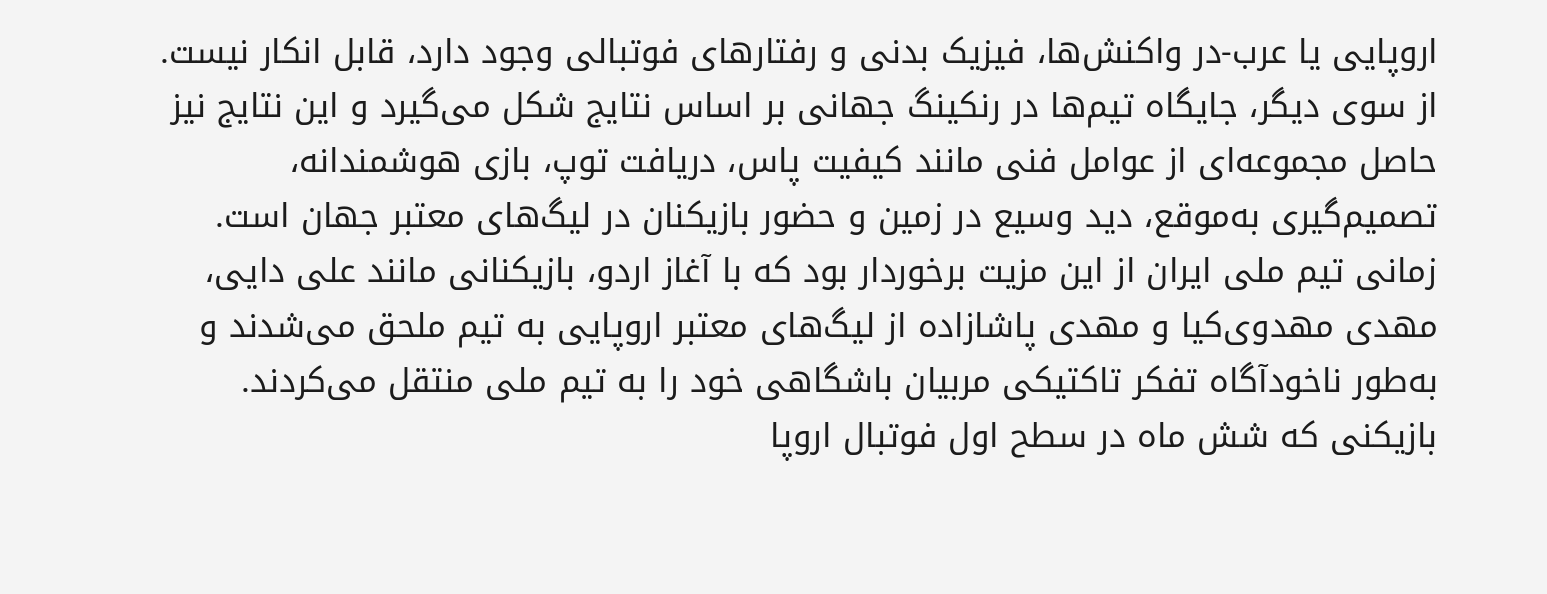اروپایی یا عرب-در واکنش‌ها، فیزیک بدنی و رفتارهای فوتبالی وجود دارد، قابل انکار نیست.
از سوی دیگر، جایگاه تیم‌ها در رنکینگ جهانی بر اساس نتایج شکل می‌گیرد و این نتایج نیز حاصل مجموعه‌ای از عوامل فنی مانند کیفیت پاس، دریافت توپ، بازی هوشمندانه، تصمیم‌گیری به‌موقع، دید وسیع در زمین و حضور بازیکنان در لیگ‌های معتبر جهان است. زمانی تیم ملی ایران از این مزیت برخوردار بود که با آغاز اردو، بازیکنانی مانند علی دایی، مهدی مهدوی‌کیا و مهدی پاشازاده از لیگ‌های معتبر اروپایی به تیم ملحق می‌شدند و به‌طور ناخودآگاه تفکر تاکتیکی مربیان باشگاهی خود را به تیم ملی منتقل می‌کردند. بازیکنی که شش ماه در سطح اول فوتبال اروپا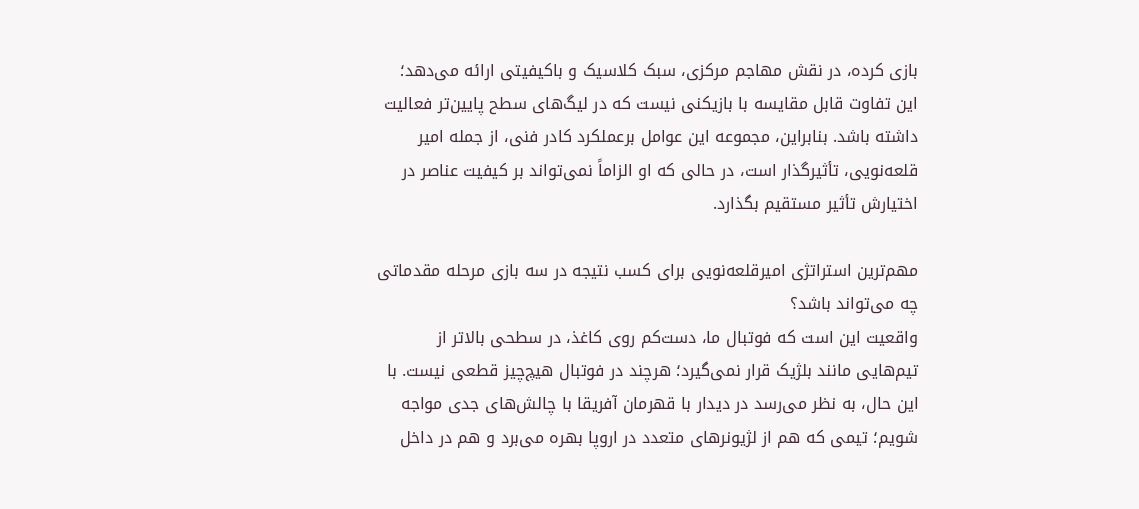بازی کرده، در نقش مهاجم مرکزی، سبک کلاسیک و باکیفیتی ارائه می‌دهد؛ این تفاوت قابل مقایسه با بازیکنی نیست که در لیگ‌های سطح پایین‌تر فعالیت داشته باشد. بنابراین، مجموعه این عوامل برعملکرد کادر فنی، از جمله امیر قلعه‌نویی، تأثیرگذار است، در حالی که او الزاماً نمی‌تواند بر کیفیت عناصر در اختیارش تأثیر مستقیم بگذارد.

مهم‌ترین استراتژی امیرقلعه‌نویی برای کسب نتیجه در سه بازی مرحله مقدماتی چه می‌تواند باشد؟
واقعیت این است که فوتبال ما، دست‌کم روی کاغذ، در سطحی بالاتر از تیم‌هایی مانند بلژیک قرار نمی‌گیرد؛ هرچند در فوتبال هیچ‌چیز قطعی نیست. با این حال، به نظر می‌رسد در دیدار با قهرمان آفریقا با چالش‌های جدی مواجه شویم؛ تیمی که هم از لژیونرهای متعدد در اروپا بهره می‌برد و هم در داخل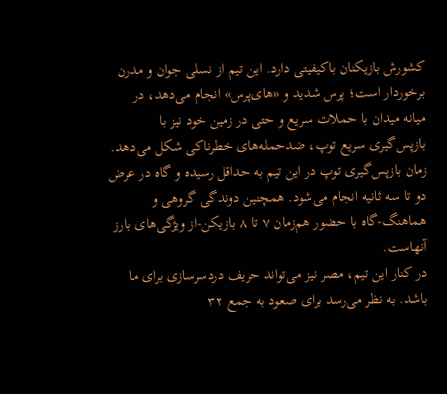کشورش بازیکنان باکیفیتی دارد. این تیم از نسلی جوان و مدرن برخوردار است؛ پرس شدید و «های‌پرس» انجام می‌دهد، در میانه میدان با حملات سریع و حتی در زمین خود نیز با بازپس‌گیری سریع توپ، ضدحمله‌های خطرناکی شکل می‌دهد. زمان بازپس‌گیری توپ در این تیم به حداقل رسیده و گاه در عرض دو تا سه ثانیه انجام می‌شود. همچنین دوندگی گروهی و هماهنگ-گاه با حضور هم‌زمان ۷ تا ۸ بازیکن-از ویژگی‌های بارز آنهاست.
در کنار این تیم، مصر نیز می‌تواند حریف دردسرسازی برای ما باشد. به نظر می‌رسد برای صعود به جمع ۳۲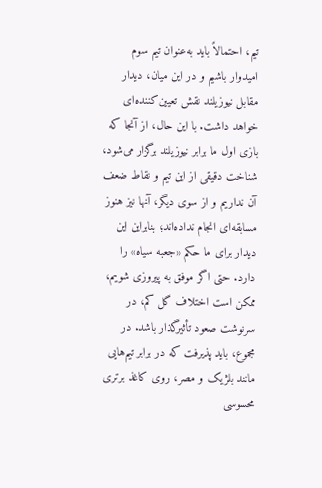تیم، احتمالاً باید به‌عنوان تیم سوم امیدوار باشیم و در این میان، دیدار مقابل نیوزیلند نقش تعیین‌کننده‌ای خواهد داشت. با این حال، از آنجا که بازی اول ما برابر نیوزیلند برگزار می‌شود، شناخت دقیقی از این تیم و نقاط ضعف آن نداریم و از سوی دیگر، آنها نیز هنوز مسابقه‌ای انجام نداده‌اند؛ بنابراین این دیدار برای ما حکم «جعبه سیاه» را دارد. حتی اگر موفق به پیروزی شویم، ممکن است اختلاف گل کم، در سرنوشت صعود تأثیرگذار باشد. در مجموع، باید پذیرفت که در برابر تیم‌هایی مانند بلژیک و مصر، روی کاغذ برتری محسوسی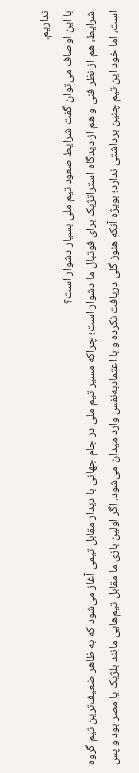نداریم.
با این اوصاف می‌توان گفت شرایط صعود تیم ملی بسیار دشوار است؟
شرایط، هم از نظر فنی و هم از دیدگاه استراتژیک برای فوتبال ما دشوار است؛ چراکه مسیر تیم ملی در جام جهانی با دیدار مقابل تیمی آغاز می‌شود که به‌ ظاهر ضعیف‌ترین تیم گروه است، اما خود این تیم چنین برداشتی ندارد؛ بویژه آنکه هنوز گلی دریافت نکرده و با اعتمادبه‌نفس وارد میدان می‌شود. اگر اولین بازی ما مقابل تیم‌هایی مانند بلژیک یا مصر بود و پس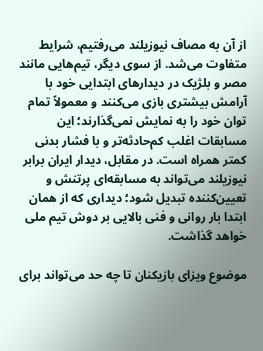از آن به مصاف نیوزیلند می‌رفتیم، شرایط متفاوت می‌شد. از سوی دیگر، تیم‌هایی مانند مصر و بلژیک در دیدارهای ابتدایی خود با آرامش بیشتری بازی می‌کنند و معمولاً تمام توان خود را به نمایش نمی‌گذارند؛ این مسابقات اغلب کم‌حادثه‌تر و با فشار بدنی کمتر همراه است. در مقابل، دیدار ایران برابر نیوزیلند می‌تواند به مسابقه‌ای پرتنش و تعیین‌کننده تبدیل شود؛ دیداری که از همان ابتدا بار روانی و فنی بالایی بر دوش تیم ملی خواهد گذاشت.

موضوع ویزای بازیکنان تا چه حد می‌تواند برای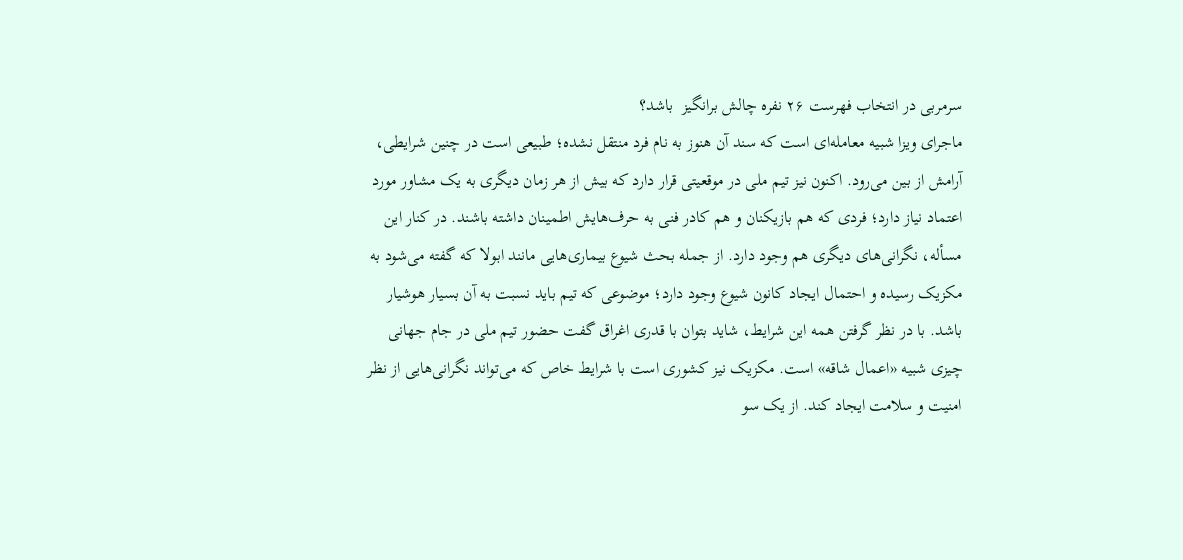سرمربی در انتخاب فهرست ۲۶ نفره چالش برانگیز  باشد؟
ماجرای ویزا شبیه معامله‌ای است که سند آن هنوز به نام فرد منتقل نشده؛ طبیعی است در چنین شرایطی، آرامش از بین می‌رود. اکنون نیز تیم ملی در موقعیتی قرار دارد که بیش از هر زمان دیگری به یک مشاور مورد اعتماد نیاز دارد؛ فردی که هم بازیکنان و هم کادر فنی به حرف‌هایش اطمینان داشته باشند. در کنار این مسأله، نگرانی‌های دیگری هم وجود دارد. از جمله بحث شیوع بیماری‌هایی مانند ابولا که گفته می‌شود به مکزیک رسیده و احتمال ایجاد کانون شیوع وجود دارد؛ موضوعی که تیم باید نسبت به آن بسیار هوشیار باشد. با در نظر گرفتن همه این شرایط، شاید بتوان با قدری اغراق گفت حضور تیم ملی در جام جهانی چیزی شبیه «اعمال شاقه» است. مکزیک نیز کشوری است با شرایط خاص که می‌تواند نگرانی‌هایی از نظر امنیت و سلامت ایجاد کند. از یک‌ سو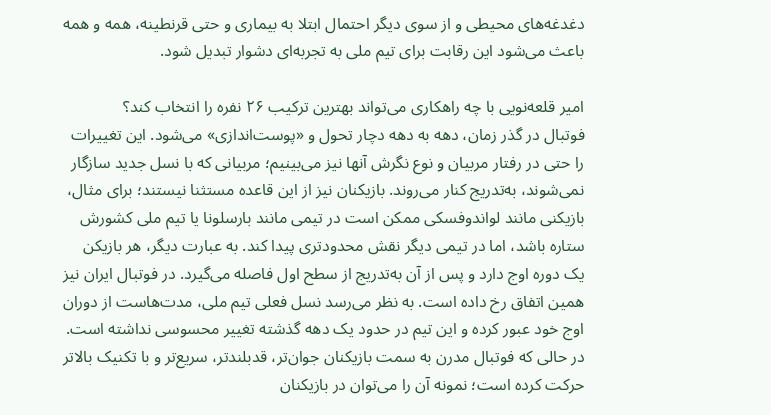دغدغه‌های محیطی و از سوی دیگر احتمال ابتلا به بیماری و حتی قرنطینه، همه و همه باعث می‌شود این رقابت برای تیم ملی به تجربه‌ای دشوار تبدیل شود.

امیر قلعه‌نویی با چه راهکاری می‌تواند بهترین ترکیب ۲۶ نفره را انتخاب کند؟
فوتبال در گذر زمان، دهه به دهه دچار تحول و «پوست‌اندازی» می‌شود. این تغییرات را حتی در رفتار مربیان و نوع نگرش آنها نیز می‌بینیم؛ مربیانی که با نسل جدید سازگار نمی‌شوند، به‌تدریج کنار می‌روند. بازیکنان نیز از این قاعده مستثنا نیستند؛ برای مثال، بازیکنی مانند لواندوفسکی ممکن است در تیمی مانند بارسلونا یا تیم ملی کشورش ستاره باشد، اما در تیمی دیگر نقش محدودتری پیدا کند. به ‌عبارت دیگر، هر بازیکن یک دوره اوج دارد و پس از آن به‌تدریج از سطح اول فاصله می‌گیرد. در فوتبال ایران نیز همین اتفاق رخ داده است. به نظر می‌رسد نسل فعلی تیم ملی، مدت‌هاست از دوران اوج خود عبور کرده و این تیم در حدود یک دهه گذشته تغییر محسوسی نداشته است. در حالی ‌که فوتبال مدرن به سمت بازیکنان جوان‌تر، قدبلندتر، سریع‌تر و با تکنیک بالاتر حرکت کرده است؛ نمونه آن را می‌توان در بازیکنان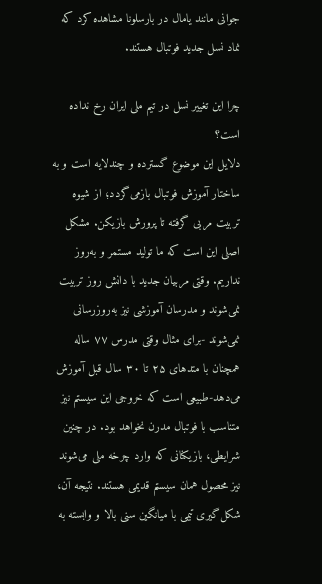جوانی مانند یامال در بارسلونا مشاهده کرد که نماد نسل جدید فوتبال هستند.

چرا این تغییر نسل در تیم ملی ایران رخ نداده است؟
دلایل این موضوع گسترده و چندلایه است و به ساختار آموزش فوتبال بازمی‌گردد؛ از شیوه تربیت مربی گرفته تا پرورش بازیکن. مشکل اصلی این است که ما تولید مستمر و به‌روز نداریم. وقتی مربیان جدید با دانش روز تربیت نمی‌شوند و مدرسان آموزشی نیز به‌روزرسانی نمی‌شوند -برای مثال وقتی مدرس ۷۷ ساله همچنان با متدهای ۲۵ تا ۳۰ سال قبل آموزش می‌دهد-طبیعی است که خروجی این سیستم نیز متناسب با فوتبال مدرن نخواهد بود. در چنین شرایطی، بازیکنانی که وارد چرخه ملی می‌شوند نیز محصول همان سیستم قدیمی هستند. نتیجه آن، شکل‌گیری تیمی با میانگین سنی بالا و وابسته به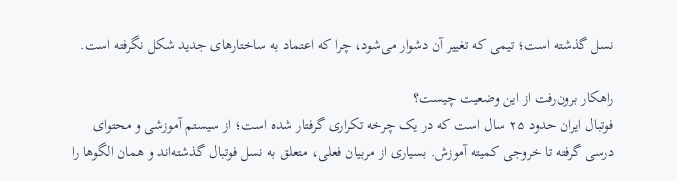نسل گذشته است؛ تیمی که تغییر آن دشوار می‌شود، چرا که اعتماد به ساختارهای جدید شکل نگرفته است.

راهکار برون‌رفت از این وضعیت چیست؟
فوتبال ایران حدود ۲۵ سال است که در یک چرخه تکراری گرفتار شده است؛ از سیستم آموزشی و محتوای درسی گرفته تا خروجی کمیته آموزش. بسیاری از مربیان فعلی، متعلق به نسل فوتبال گذشته‌اند و همان الگوها را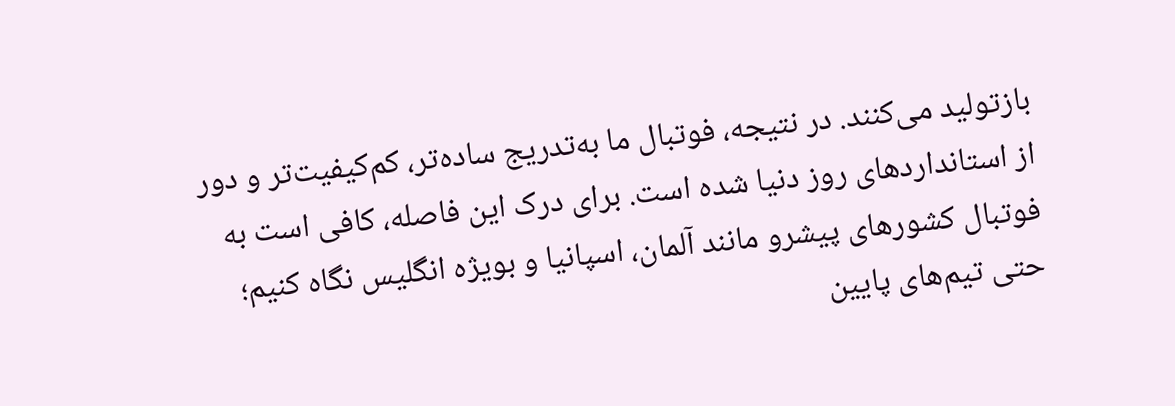بازتولید می‌کنند. در نتیجه، فوتبال ما به‌تدریج ساده‌تر، کم‌کیفیت‌تر و دور از استانداردهای روز دنیا شده است. برای درک این فاصله، کافی است به فوتبال کشورهای پیشرو مانند آلمان، اسپانیا و بویژه انگلیس نگاه کنیم؛ حتی تیم‌های پایین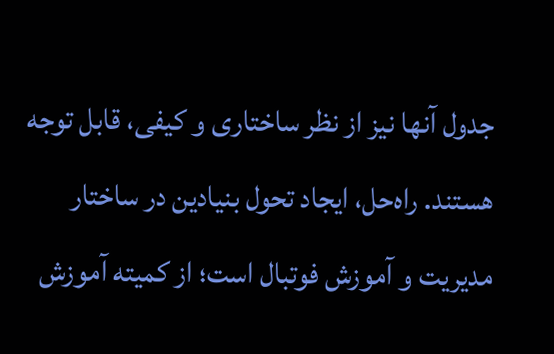جدول آنها نیز از نظر ساختاری و کیفی، قابل توجه هستند. راه‌حل، ایجاد تحول بنیادین در ساختار مدیریت و آموزش فوتبال است؛ از کمیته آموزش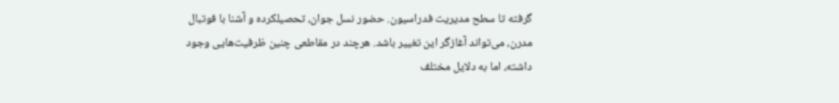گرفته تا سطح مدیریت فدراسیون. حضور نسل جوان، تحصیلکرده و آشنا با فوتبال مدرن، می‌تواند آغازگر این تغییر باشد. هرچند در مقاطعی چنین ظرفیت‌هایی وجود داشته، اما به‌ دلایل مختلف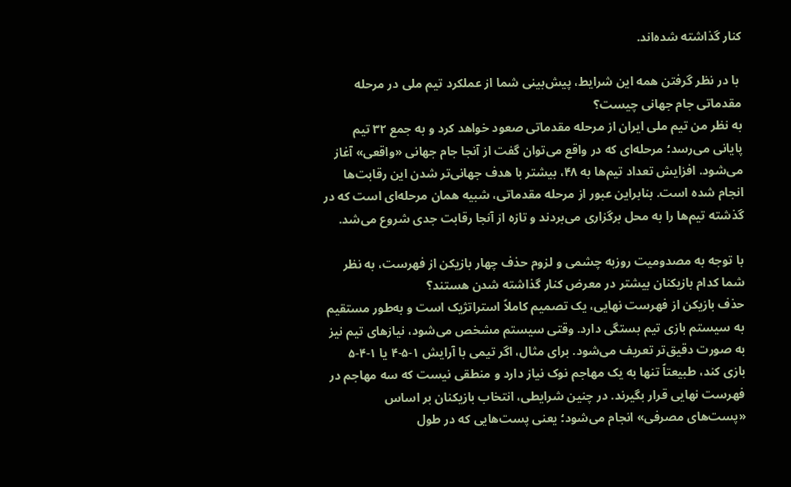کنار گذاشته شده‌اند.

 با در نظر گرفتن همه این شرایط، پیش‌بینی شما از عملکرد تیم ملی در مرحله مقدماتی جام جهانی چیست؟
به نظر من تیم ملی ایران از مرحله مقدماتی صعود خواهد کرد و به جمع ۳۲ تیم پایانی می‌رسد؛ مرحله‌ای که در واقع می‌توان گفت از آنجا جام جهانی «واقعی» آغاز می‌شود. افزایش تعداد تیم‌ها به ۴۸، بیشتر با هدف جهانی‌تر شدن این رقابت‌ها انجام شده است. بنابراین عبور از مرحله مقدماتی، شبیه همان مرحله‌ای است که در گذشته تیم‌ها را به محل برگزاری می‌بردند و تازه از آنجا رقابت جدی شروع می‌شد.

با توجه به مصدومیت روزبه چشمی و لزوم حذف چهار بازیکن از فهرست، به نظر شما کدام بازیکنان بیشتر در معرض کنار گذاشته شدن هستند؟
حذف بازیکن از فهرست نهایی، یک تصمیم کاملاً استراتژیک است و به‌طور مستقیم به سیستم بازی تیم بستگی دارد. وقتی سیستم مشخص می‌شود، نیازهای تیم نیز به ‌صورت دقیق‌تر تعریف می‌شود. برای مثال، اگر تیمی با آرایش ۱-۵-۴ یا ۱-۴-۵ بازی کند، طبیعتاً تنها به یک مهاجم نوک نیاز دارد و منطقی نیست که سه مهاجم در فهرست نهایی قرار بگیرند. در چنین شرایطی، انتخاب بازیکنان بر اساس «پست‌های مصرفی» انجام می‌شود؛ یعنی پست‌هایی که در طول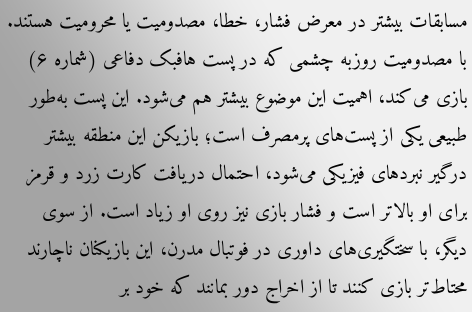مسابقات بیشتر در معرض فشار، خطا، مصدومیت یا محرومیت هستند. با مصدومیت روزبه چشمی که در پست هافبک دفاعی (شماره ۶) بازی می‌کند، اهمیت این موضوع بیشتر هم می‌شود. این پست به‌طور طبیعی یکی از پست‌های پرمصرف است؛ بازیکن این منطقه بیشتر درگیر نبردهای فیزیکی می‌شود، احتمال دریافت کارت زرد و قرمز برای او بالاتر است و فشار بازی نیز روی او زیاد است. از سوی دیگر، با سختگیری‌های داوری در فوتبال مدرن، این بازیکنان ناچارند محتاط‌‌‌تر بازی کنند تا از اخراج دور بمانند که خود بر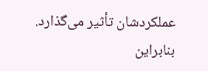عملکردشان تأثیر می‌گذارد. بنابراین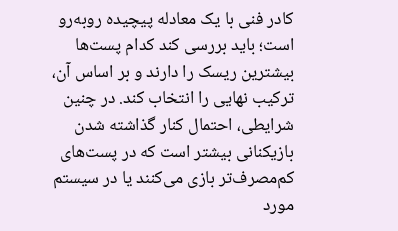کادر فنی با یک معادله پیچیده روبه‌رو است؛ باید بررسی کند کدام پست‌ها بیشترین ریسک را دارند و بر اساس آن، ترکیب نهایی را انتخاب کند. در چنین شرایطی، احتمال کنار گذاشته شدن بازیکنانی بیشتر است که در پست‌های کم‌مصرف‌تر بازی می‌کنند یا در سیستم مورد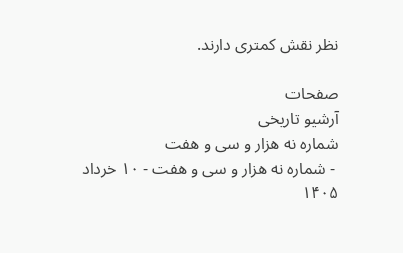نظر نقش کمتری دارند.

صفحات
آرشیو تاریخی
شماره نه هزار و سی و هفت
 - شماره نه هزار و سی و هفت - ۱۰ خرداد ۱۴۰۵